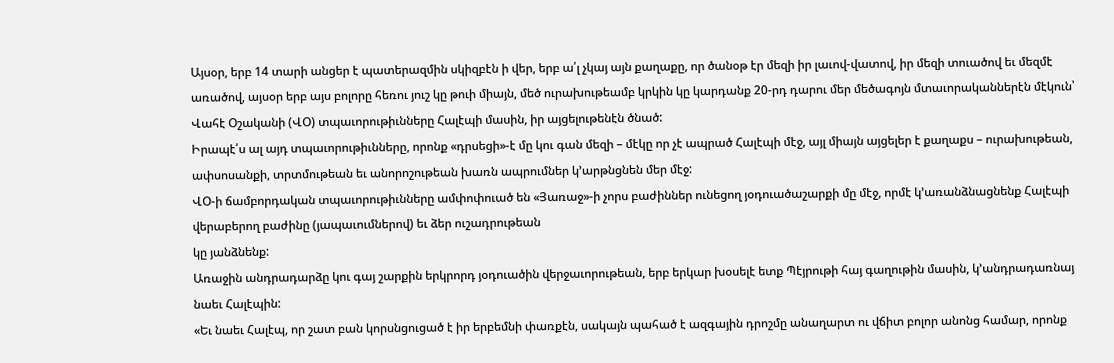Այսօր, երբ 14 տարի անցեր է պատերազմին սկիզբէն ի վեր, երբ ա՛լ չկայ այն քաղաքը, որ ծանօթ էր մեզի իր լաւով-վատով, իր մեզի տուածով եւ մեզմէ առածով, այսօր երբ այս բոլորը հեռու յուշ կը թուի միայն, մեծ ուրախութեամբ կրկին կը կարդանք 20-րդ դարու մեր մեծագոյն մտաւորականներէն մէկուն՝ Վահէ Օշականի (ՎՕ) տպաւորութիւնները Հալէպի մասին, իր այցելութենէն ծնած:
Իրապէ՛ս ալ այդ տպաւորութիւնները, որոնք «դրսեցի»-է մը կու գան մեզի – մէկը որ չէ ապրած Հալէպի մէջ, այլ միայն այցելեր է քաղաքս – ուրախութեան, ափսոսանքի, տրտմութեան եւ անորոշութեան խառն ապրումներ կ’արթնցնեն մեր մէջ:
ՎՕ-ի ճամբորդական տպաւորութիւնները ամփոփուած են «Յառաջ»-ի չորս բաժիններ ունեցող յօդուածաշարքի մը մէջ, որմէ կ’առանձնացնենք Հալէպի վերաբերող բաժինը (յապաւումներով) եւ ձեր ուշադրութեան
կը յանձնենք:
Առաջին անդրադարձը կու գայ շարքին երկրորդ յօդուածին վերջաւորութեան, երբ երկար խօսելէ ետք Պէյրութի հայ գաղութին մասին, կ’անդրադառնայ նաեւ Հալէպին:
«Եւ նաեւ Հալէպ, որ շատ բան կորսնցուցած է իր երբեմնի փառքէն, սակայն պահած է ազգային դրոշմը անաղարտ ու վճիտ բոլոր անոնց համար, որոնք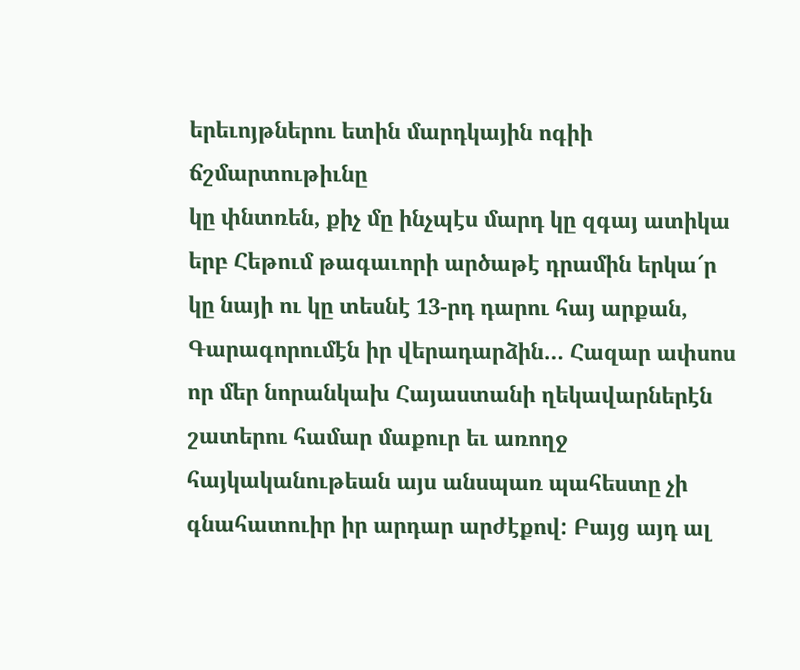երեւոյթներու ետին մարդկային ոգիի ճշմարտութիւնը
կը փնտռեն, քիչ մը ինչպէս մարդ կը զգայ ատիկա երբ Հեթում թագաւորի արծաթէ դրամին երկա՜ր կը նայի ու կը տեսնէ 13-րդ դարու հայ արքան, Գարագորումէն իր վերադարձին… Հազար ափսոս որ մեր նորանկախ Հայաստանի ղեկավարներէն շատերու համար մաքուր եւ առողջ հայկականութեան այս անսպառ պահեստը չի գնահատուիր իր արդար արժէքով: Բայց այդ ալ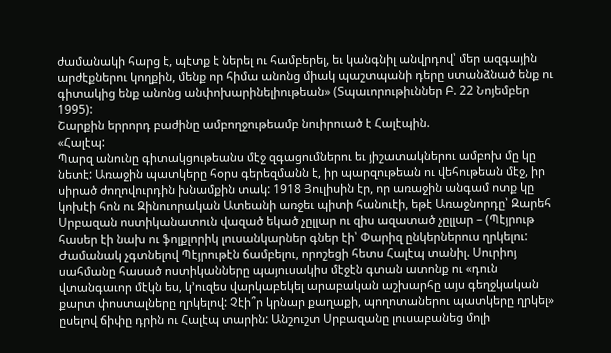ժամանակի հարց է, պէտք է ներել ու համբերել, եւ կանգնիլ անվրդով՝ մեր ազգային արժէքներու կողքին, մենք որ հիմա անոնց միակ պաշտպանի դերը ստանձնած ենք ու գիտակից ենք անոնց անփոխարինելիութեան» (Տպաւորութիւններ Բ. 22 Նոյեմբեր 1995):
Շարքին երրորդ բաժինը ամբողջութեամբ նուիրուած է Հալէպին.
«Հալէպ:
Պարզ անունը գիտակցութեանս մէջ զգացումներու եւ յիշատակներու ամբոխ մը կը նետէ: Առաջին պատկերը հօրս գերեզմանն է, իր պարզութեան ու վեհութեան մէջ, իր սիրած ժողովուրդին խնամքին տակ: 1918 Յուլիսին էր, որ առաջին անգամ ոտք կը կոխէի հոն ու Զինուորական Ատեանի առջեւ պիտի հանուէի, եթէ Առաջնորդը՝ Զարեհ Սրբազան ոստիկանատուն վազած եկած չըլլար ու զիս ազատած չըլլար – (Պէյրութ հասեր էի նախ ու ֆոլքլորիկ լուսանկարներ գներ էի՝ Փարիզ ընկերներուս ղրկելու: Ժամանակ չգտնելով Պէյրութէն ճամբելու, որոշեցի հետս Հալէպ տանիլ. Սուրիոյ սահմանը հասած ոստիկանները պայուսակիս մէջէն գտան ատոնք ու «դուն վտանգաւոր մէկն ես, կ’ուզես վարկաբեկել արաբական աշխարհը այս գեղջկական քարտ փոստալները ղրկելով: Չէի՞ր կրնար քաղաքի, պողոտաներու պատկերը ղրկել» ըսելով ճիփը դրին ու Հալէպ տարին: Անշուշտ Սրբազանը լուսաբանեց մոլի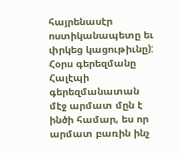հայրենասէր ոստիկանապետը եւ փրկեց կացութիւնը):
Հօրս գերեզմանը Հալէպի գերեզմանատան մէջ արմատ մըն է ինծի համար, ես որ արմատ բառին ինչ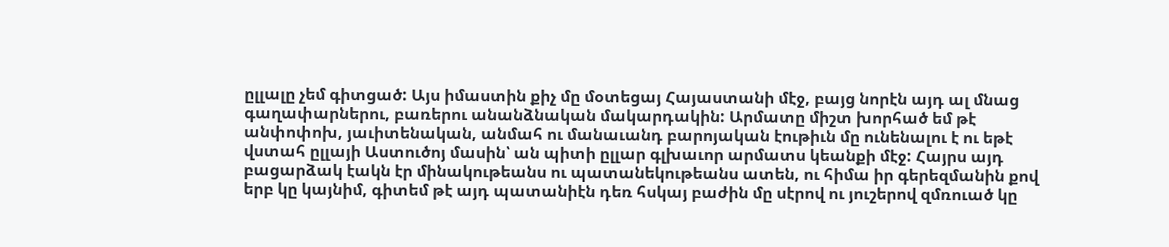ըլլալը չեմ գիտցած: Այս իմաստին քիչ մը մօտեցայ Հայաստանի մէջ, բայց նորէն այդ ալ մնաց գաղափարներու, բառերու անանձնական մակարդակին: Արմատը միշտ խորհած եմ թէ անփոփոխ, յաւիտենական, անմահ ու մանաւանդ բարոյական էութիւն մը ունենալու է ու եթէ վստահ ըլլայի Աստուծոյ մասին՝ ան պիտի ըլլար գլխաւոր արմատս կեանքի մէջ: Հայրս այդ բացարձակ էակն էր մինակութեանս ու պատանեկութեանս ատեն, ու հիմա իր գերեզմանին քով երբ կը կայնիմ, գիտեմ թէ այդ պատանիէն դեռ հսկայ բաժին մը սէրով ու յուշերով զմռուած կը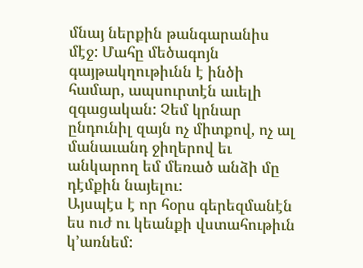մնայ ներքին թանգարանիս մէջ: Մահը մեծագոյն գայթակղութիւնն է ինծի համար, ապսուրտէն աւելի զգացական: Չեմ կրնար ընդունիլ զայն ոչ միտքով, ոչ ալ մանաւանդ ջիղերով եւ անկարող եմ մեռած անձի մը դէմքին նայելու:
Այսպէս է որ հօրս գերեզմանէն ես ուժ ու կեանքի վստահութիւն կ’առնեմ: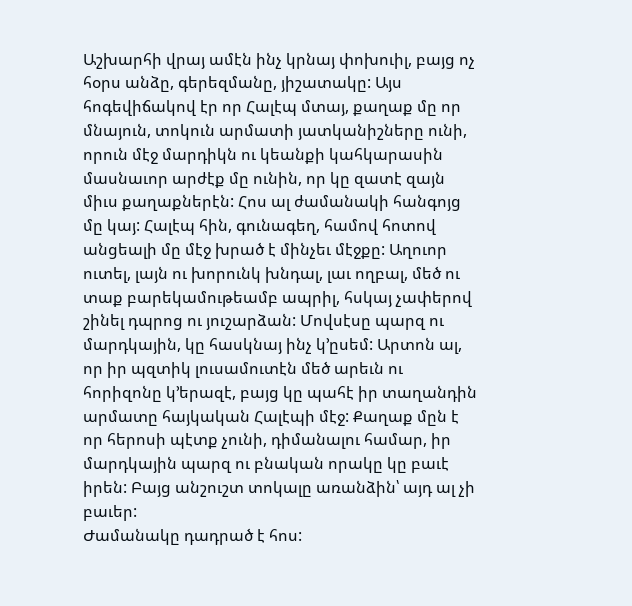Աշխարհի վրայ ամէն ինչ կրնայ փոխուիլ, բայց ոչ հօրս անձը, գերեզմանը, յիշատակը: Այս հոգեվիճակով էր որ Հալէպ մտայ, քաղաք մը որ մնայուն, տոկուն արմատի յատկանիշները ունի, որուն մէջ մարդիկն ու կեանքի կահկարասին մասնաւոր արժէք մը ունին, որ կը զատէ զայն միւս քաղաքներէն: Հոս ալ ժամանակի հանգոյց մը կայ: Հալէպ հին, գունագեղ, համով հոտով անցեալի մը մէջ խրած է մինչեւ մէջքը: Աղուոր ուտել, լայն ու խորունկ խնդալ, լաւ ողբալ, մեծ ու տաք բարեկամութեամբ ապրիլ, հսկայ չափերով շինել դպրոց ու յուշարձան: Մովսէսը պարզ ու մարդկային, կը հասկնայ ինչ կ’ըսեմ: Արտոն ալ, որ իր պզտիկ լուսամուտէն մեծ արեւն ու հորիզոնը կ’երազէ, բայց կը պահէ իր տաղանդին արմատը հայկական Հալէպի մէջ: Քաղաք մըն է որ հերոսի պէտք չունի, դիմանալու համար, իր մարդկային պարզ ու բնական որակը կը բաւէ իրեն: Բայց անշուշտ տոկալը առանձին՝ այդ ալ չի բաւեր:
Ժամանակը դադրած է հոս: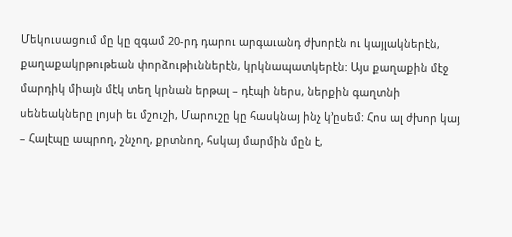Մեկուսացում մը կը զգամ 20-րդ դարու արգաւանդ ժխորէն ու կայլակներէն, քաղաքակրթութեան փորձութիւններէն, կրկնապատկերէն: Այս քաղաքին մէջ մարդիկ միայն մէկ տեղ կրնան երթալ – դէպի ներս, ներքին գաղտնի սենեակները լոյսի եւ մշուշի, Մարուշը կը հասկնայ ինչ կ’ըսեմ: Հոս ալ ժխոր կայ – Հալէպը ապրող, շնչող, քրտնող, հսկայ մարմին մըն է,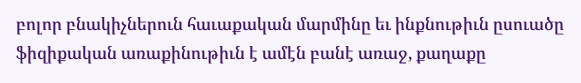բոլոր բնակիչներուն հաւաքական մարմինը եւ ինքնութիւն ըսուածը ֆիզիքական առաքինութիւն է ամէն բանէ առաջ, քաղաքը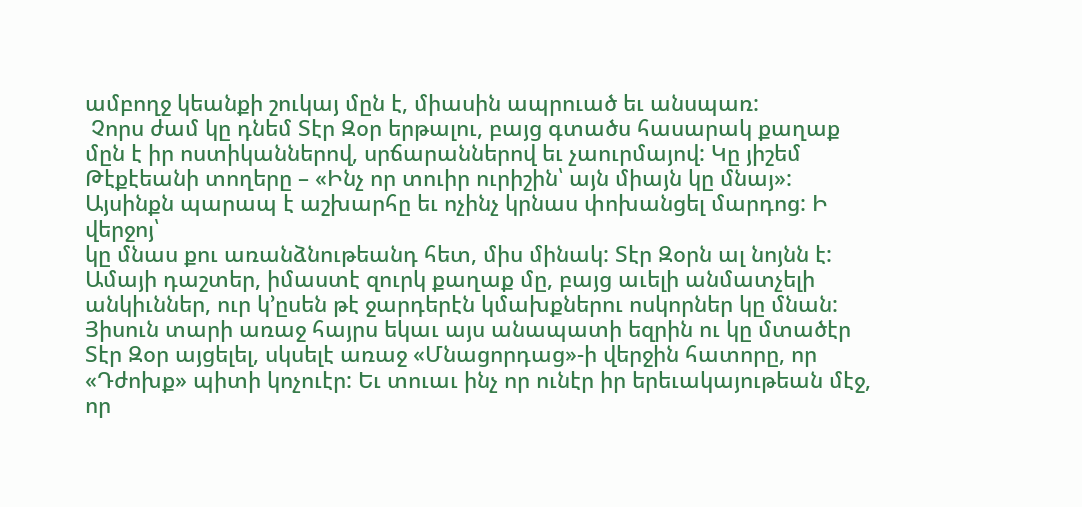ամբողջ կեանքի շուկայ մըն է, միասին ապրուած եւ անսպառ:
 Չորս ժամ կը դնեմ Տէր Զօր երթալու, բայց գտածս հասարակ քաղաք մըն է իր ոստիկաններով, սրճարաններով եւ չաուրմայով: Կը յիշեմ Թէքէեանի տողերը – «Ինչ որ տուիր ուրիշին՝ այն միայն կը մնայ»: Այսինքն պարապ է աշխարհը եւ ոչինչ կրնաս փոխանցել մարդոց: Ի վերջոյ՝
կը մնաս քու առանձնութեանդ հետ, միս մինակ: Տէր Զօրն ալ նոյնն է:
Ամայի դաշտեր, իմաստէ զուրկ քաղաք մը, բայց աւելի անմատչելի անկիւններ, ուր կ’ըսեն թէ ջարդերէն կմախքներու ոսկորներ կը մնան:
Յիսուն տարի առաջ հայրս եկաւ այս անապատի եզրին ու կը մտածէր Տէր Զօր այցելել, սկսելէ առաջ «Մնացորդաց»-ի վերջին հատորը, որ «Դժոխք» պիտի կոչուէր: Եւ տուաւ ինչ որ ունէր իր երեւակայութեան մէջ, որ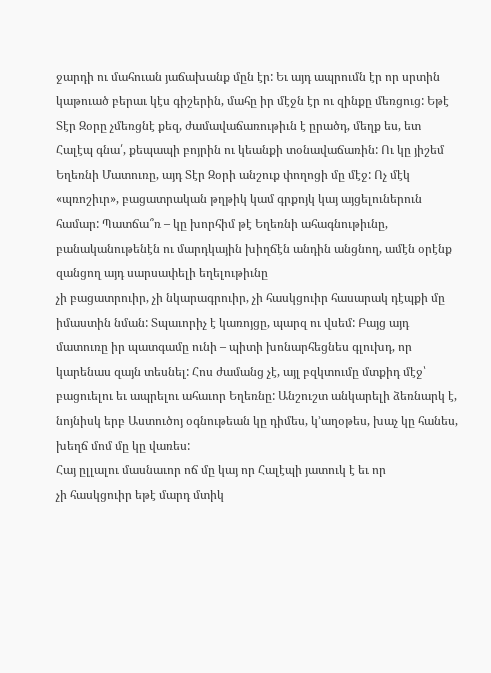ջարդի ու մահուան յաճախանք մըն էր: Եւ այդ ապրումն էր որ սրտին կաթուած բերաւ կէս գիշերին, մահը իր մէջն էր ու զինքը մեռցուց: Եթէ Տէր Զօրը չմեռցնէ քեզ, ժամավաճառութիւն է ըրածդ, մեղք ես, ետ Հալէպ գնա՛, քեպապի բոյրին ու կեանքի տօնավաճառին: Ու կը յիշեմ Եղեռնի Մատուռը, այդ Տէր Զօրի անշուք փողոցի մը մէջ: Ոչ մէկ «պռոշիւր», բացատրական թղթիկ կամ գրքոյկ կայ այցելուներուն համար: Պատճա՞ռ – կը խորհիմ թէ Եղեռնի ահագնութիւնը, բանականութենէն ու մարդկային խիղճէն անդին անցնող, ամէն օրէնք զանցող այդ սարսափելի եղելութիւնը
չի բացատրուիր, չի նկարագրուիր, չի հասկցուիր հասարակ դէպքի մը իմաստին նման: Տպաւորիչ է կառոյցը, պարզ ու վսեմ: Բայց այդ մատուռը իր պատգամը ունի – պիտի խոնարհեցնես գլուխդ, որ կարենաս զայն տեսնել: Հոս ժամանց չէ, այլ բզկտումը մտքիդ մէջ՝ բացուելու եւ ապրելու ահաւոր Եղեռնը: Անշուշտ անկարելի ձեռնարկ է, նոյնիսկ երբ Աստուծոյ օգնութեան կը դիմես, կ’աղօթես, խաչ կը հանես, խեղճ մոմ մը կը վառես:
Հայ ըլլալու մասնաւոր ոճ մը կայ որ Հալէպի յատուկ է եւ որ
չի հասկցուիր եթէ մարդ մտիկ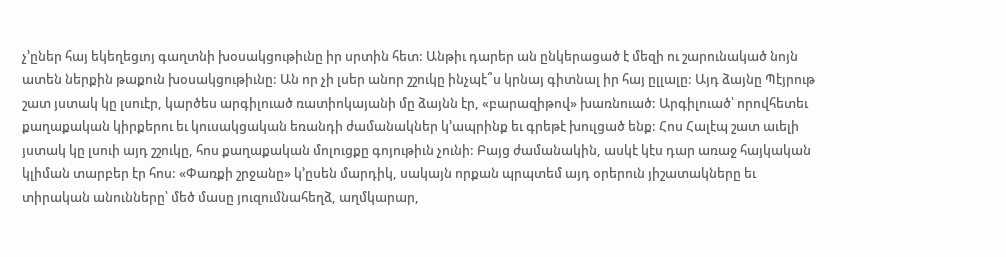չ’ըներ հայ եկեղեցւոյ գաղտնի խօսակցութիւնը իր սրտին հետ: Անթիւ դարեր ան ընկերացած է մեզի ու շարունակած նոյն ատեն ներքին թաքուն խօսակցութիւնը: Ան որ չի լսեր անոր շշուկը ինչպէ՞ս կրնայ գիտնալ իր հայ ըլլալը: Այդ ձայնը Պէյրութ շատ յստակ կը լսուէր, կարծես արգիլուած ռատիոկայանի մը ձայնն էր, «բարազիթով» խառնուած: Արգիլուած՝ որովհետեւ քաղաքական կիրքերու եւ կուսակցական եռանդի ժամանակներ կ’ապրինք եւ գրեթէ խուլցած ենք: Հոս Հալէպ շատ աւելի յստակ կը լսուի այդ շշուկը, հոս քաղաքական մոլուցքը գոյութիւն չունի: Բայց ժամանակին, ասկէ կէս դար առաջ հայկական կլիման տարբեր էր հոս: «Փառքի շրջանը» կ’ըսեն մարդիկ, սակայն որքան պրպտեմ այդ օրերուն յիշատակները եւ տիրական անունները՝ մեծ մասը յուզումնահեղձ, աղմկարար,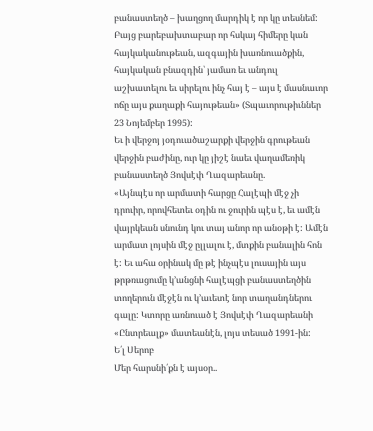բանաստեղծ – խաղցող մարդիկ է որ կը տեսնեմ: Բայց բարեբախտաբար որ հսկայ հիմերը կան հայկականութեան, ազգային խառնուածքին, հայկական բնազդին՝ յամառ եւ անդուլ աշխատելու եւ սիրելու ինչ հայ է – այս է մասնաւոր ոճը այս քաղաքի հայութեան» (Տպաւորութիւններ 23 Նոյեմբեր 1995):
Եւ ի վերջոյ յօդուածաշարքի վերջին գրութեան վերջին բաժինը, ուր կը յիշէ նաեւ վաղամեռիկ բանաստեղծ Յովսէփ Ղազարեանը.
«Այնպէս որ արմատի հարցը Հալէպի մէջ չի դրուիր, որովհետեւ օդին ու ջուրին պէս է, եւ ամէն վայրկեան սնունդ կու տայ անոր որ անօթի է: Ամէն արմատ լոյսին մէջ ըլլալու է, մտքին բանալին հոն է: Եւ ահա օրինակ մը թէ ինչպէս լուսային այս թրթռացումը կ’անցնի հալէպցի բանաստեղծին տողերուն մէջէն ու կ’աւետէ նոր տաղանդներու գալը: Կտորը առնուած է Յովսէփ Ղազարեանի «Ընտրեալք» մատեանէն, լոյս տեսած 1991-ին:
Ե՛լ Սերոբ
Մեր հարսնի՛քն է այսօր..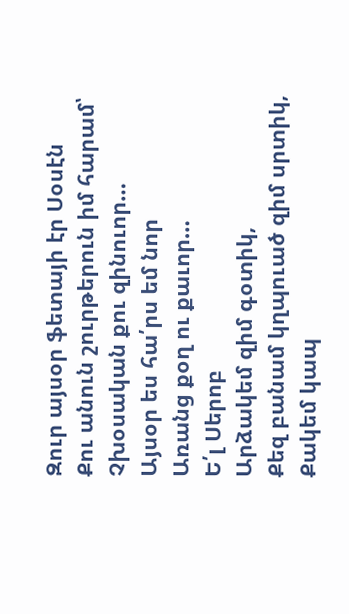Զուր այսօր ֆետայի էր Սօսէն
Քու անուն շուրթերուն իմ հարամ՝
Չխօսական քու զինուոր…
Այսօր ես հա՛րս եմ նոր
Առանց քօղ ու քաւոր…
Ե՛լ Սերոբ
Արձակեմ զիմ գօտիկ,
Քեզ բանամ կղպուած զիմ սրտիկ,
Քակեմ կապ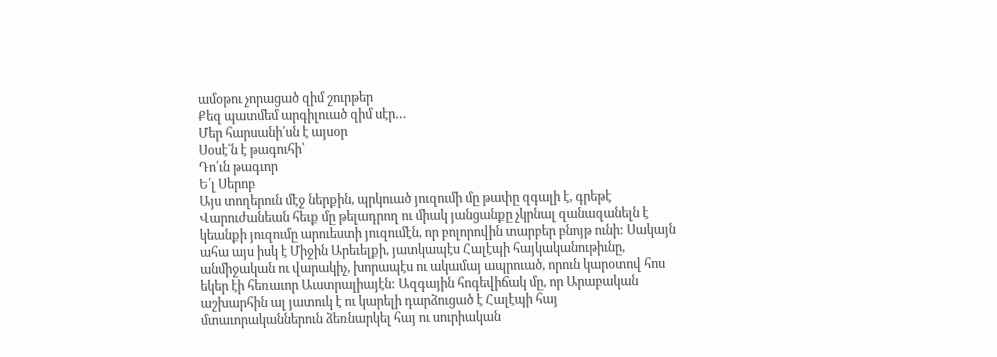ամօթու չորացած զիմ շուրթեր
Քեզ պատմեմ արգիլուած զիմ սէր…
Մեր հարսանի՛սն է այսօր
Սօսէ՛ն է թագուհի՝
Դո՛ւն թագւոր
Ե՛լ Սերոբ
Այս տողերուն մէջ ներքին, պրկուած յուզումի մը թափը զգալի է, գրեթէ Վարուժանեան հեւք մը թելադրող ու միակ յանցանքը չկրնալ զանազանելն է կեանքի յուզումը արուեստի յուզումէն, որ բոլորովին տարբեր բնոյթ ունի: Սակայն ահա այս իսկ է Միջին Արեւելքի, յատկապէս Հալէպի հայկականութիւնը, անմիջական ու վարակիչ, խորապէս ու ակամայ ապրուած, որուն կարօտով հոս եկեր էի հեռաւոր Աւստրալիայէն: Ազգային հոգեվիճակ մը, որ Արաբական աշխարհին ալ յատուկ է ու կարելի դարձուցած է Հալէպի հայ մտաւորականներուն ձեռնարկել հայ ու սուրիական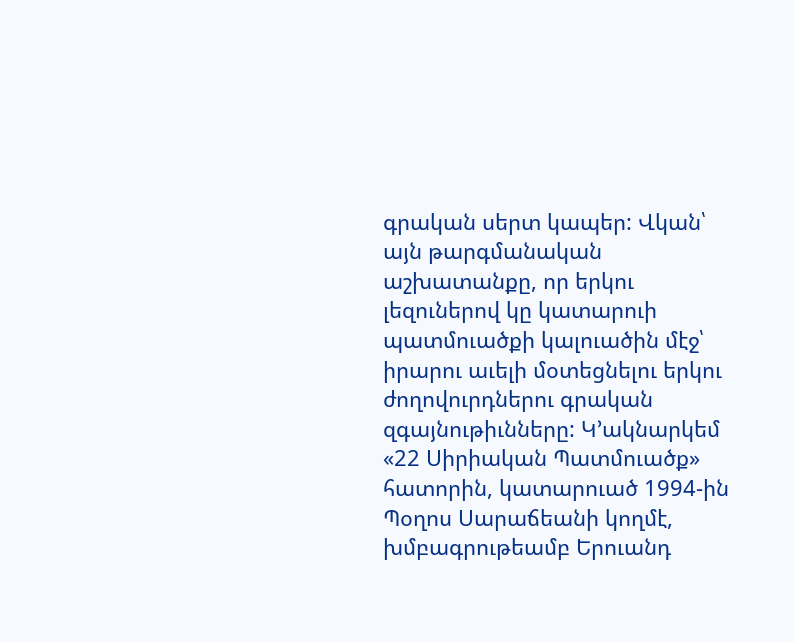գրական սերտ կապեր: Վկան՝ այն թարգմանական աշխատանքը, որ երկու լեզուներով կը կատարուի պատմուածքի կալուածին մէջ՝ իրարու աւելի մօտեցնելու երկու ժողովուրդներու գրական զգայնութիւնները: Կ’ակնարկեմ «22 Սիրիական Պատմուածք» հատորին, կատարուած 1994-ին Պօղոս Սարաճեանի կողմէ, խմբագրութեամբ Երուանդ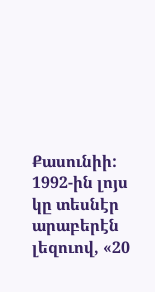Քասունիի: 1992-ին լոյս կը տեսնէր արաբերէն լեզուով, «20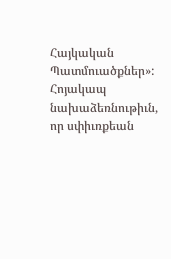Հայկական Պատմուածքներ»: Հոյակապ նախաձեռնութիւն, որ սփիւռքեան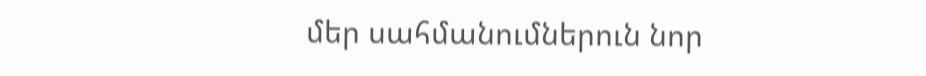մեր սահմանումներուն նոր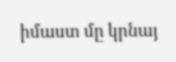իմաստ մը կրնայ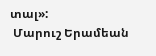տալ»:
 Մարուշ Երամեան